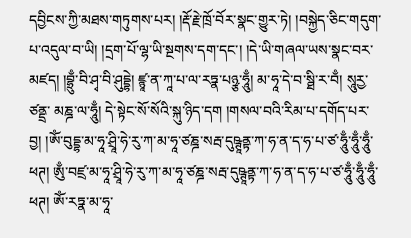དབྱིངས་ཀྱི་མཐས་གཏུགས་པར། །རྡོ་རྗེ་ཁྲོ་བོར་སྣང་གྱུར་ཏེ། །བསྐྱེད་ཅིང་གདུག་པ་འདུལ་བ་ཡི། །དྲག་པོ་ལྷ་ཡི་སྔགས་དག་དང་། །དེ་ཡི་གཞལ་ཡས་སྣང་བར་མཛད། །བྷྲུྃ་བི་ཤྭ་བི་ཤུདྡྷེ། ཛྙཱ་ན་ཀཱ་པ་ལ་རཏྣ་པཉྩ་ཧཱུྃ། མ་ཧཱ་དེ་བ་སྠི་ར་བྃ། སཱུརྱ་ཙནྡྲ་ མཎྜ་ལ་ཧཱུྃ། དེ་སྟེང་སོ་སོའི་སྐུ་ཉིད་དག །གསལ་བའི་རིམ་པ་དགོད་པར་བྱ། །ཨོཾ་བུདྡྷ་མ་ཧཱ་ཤྲཱི་ཧེ་རུ་ཀ་མ་ཧཱ་ཙཎྜ་སརྦ་དུཥྚཱནྟ་ཀ་ཧ་ན་ད་ཧ་པ་ཙ་ཧཱུྃ་ཧཱུྃ་ཧཱུྃ་ཕཊ། ཨུྃ་བཛྲ་མ་ཧཱ་ཤྲཱི་ཧེ་རུ་ཀ་མ་ཧཱ་ཙཎྜ་སརྦ་དུཥྚཱནྟ་ཀ་ཧ་ན་ད་ཧ་པ་ཙ་ཧཱུྃ་ཧཱུྃ་ཧཱུྃ་ཕཊ། ཨོཾ་རཏྣ་མ་ཧཱ་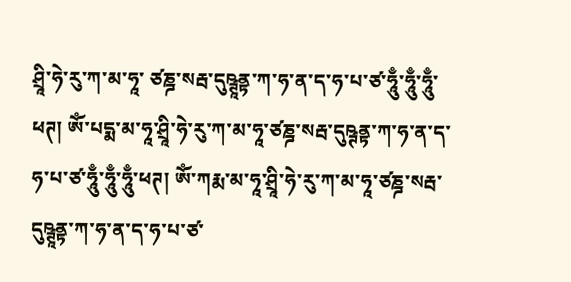ཤྲཱི་ཧེ་རུ་ཀ་མ་ཧཱ་ ཙཎྜ་སརྦ་དུཥྚཱནྟ་ཀ་ཧ་ན་ད་ཧ་པ་ཙ་ཧཱུྃ་ཧཱུྃ་ཧཱུྃ་ཕཊ། ཨོཾ་པདྨ་མ་ཧཱ་ཤྲཱི་ཧེ་རུ་ཀ་མ་ཧཱ་ཙཎྜ་སརྦ་དུཥྚནྟ་ཀ་ཧ་ན་ད་ཧ་པ་ཙ་ཧཱུྃ་ཧཱུྃ་ཧཱུྃ་ཕཊ། ཨོཾ་ཀརྨ་མ་ཧཱ་ཤྲཱི་ཧེ་རུ་ཀ་མ་ཧཱ་ཙཎྜ་སརྦ་དུཥྚཱནྟ་ཀ་ཧ་ན་ད་ཧ་པ་ཙ་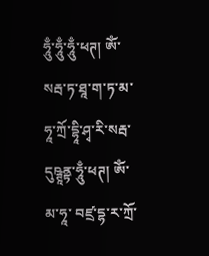ཧཱུྃ་ཧཱུྃ་ཧཱུྃ་ཕཊ། ཨོཾ་སརྦ་ཏ་ཐཱ་ག་ཏ་མ་ཧཱ་ཀྲོ་དྷཱི་ཤྭ་རི་སརྦ་དུཥྚཱནྟ་ཧཱུྃ་ཕཊ། ཨོཾ་མ་ཧཱ་ བཛྲ་དྷ་ར་ཀྲོ་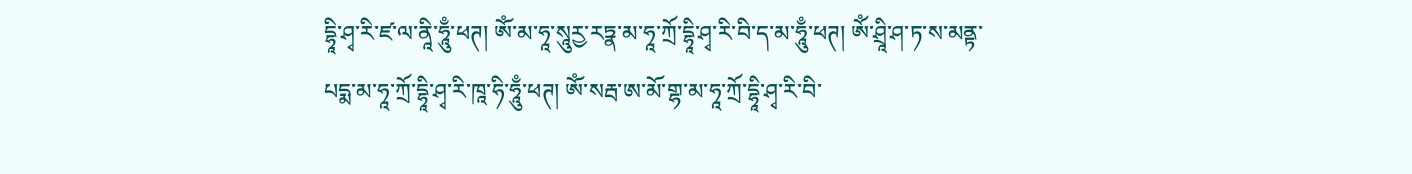དྷཱི་ཤྭ་རི་ཛ་ལ་ནཱི་ཧཱུྃ་ཕཊ། ཨོཾ་མ་ཧཱ་སཱུརྱ་རཏྣ་མ་ཧཱ་ཀྲོ་དྷཱི་ཤྭ་རི་བི་ད་མ་ཧཱུྃ་ཕཊ། ཨོཾ་ཤྲཱི་ཤ་ཏ་ས་མནྟ་པདྨ་མ་ཧཱ་ཀྲོ་དྷཱི་ཤྭ་རི་ཁཱ་ཧི་ཧཱུྃ་ཕཊ། ཨོཾ་སརྦ་ཨ་མོ་གྷ་མ་ཧཱ་ཀྲོ་དྷཱི་ཤྭ་རི་བི་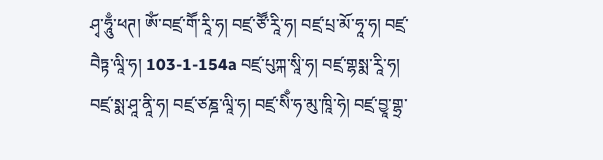ཤྭ་ཧཱུྃ་ཕཊ། ཨོཾ་བཛྲ་གཽ་རཱི་ཧ། བཛྲ་ཙཽ་རཱི་ཧ། བཛྲ་པྲ་མོ་ཧཱ་ཧ། བཛྲ་བཻཏྟ་ལཱི་ཧ། 103-1-154a བཛྲ་པུཀྐ་སཱི་ཧ། བཛྲ་གྷསྨ་རཱི་ཧ། བཛྲ་སྨ་ཤཱ་ནཱི་ཧ། བཛྲ་ཙཎྜ་ལཱི་ཧ། བཛྲ་སིྃ་ཧ་མུ་ཁཱི་ཧེ། བཛྲ་བྱཱ་གྷྲ་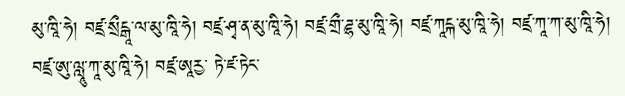མུ་ཁཱི་ཧེ། བཛྲ་སྲྀངྒཱ་ལ་མུ་ཁཱི་ཧེ། བཛྲ་ཤྭ་ན་མུ་ཁཱི་ཧེ། བཛྲ་གྲྀ་ཌྷ་མུ་ཁཱི་ཧེ། བཛྲ་ཀཱངྐ་མུ་ཁཱི་ཧེ། བཛྲ་ཀཱ་ཀ་མུ་ཁཱི་ཧེ། བཛྲ་ཨུ་ལླཱུ་ཀཱ་མུ་ཁཱི་ཧེ། བཛྲ་ཨཱརྱ་ ཏེ་ཛ་ཏེང་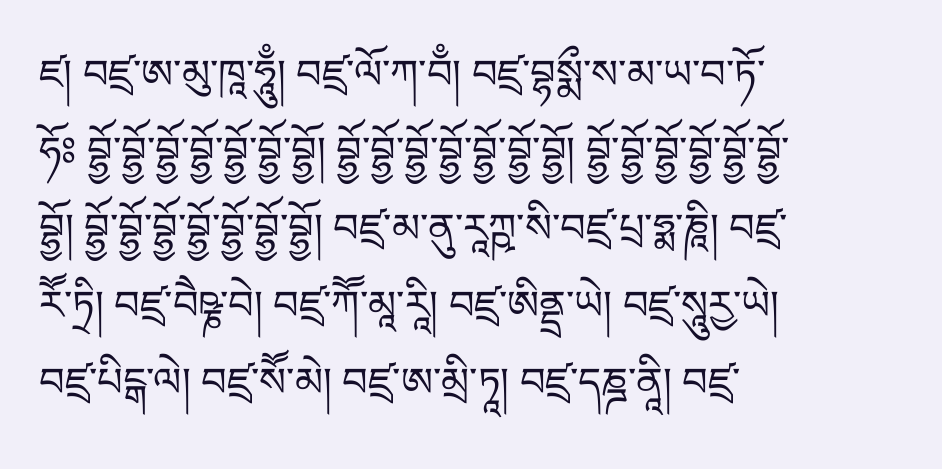ཛ། བཛྲ་ཨ་མུ་ཁཱ་ཧཱུྃ། བཛྲ་ལོ་ཀ་བྃ། བཛྲ་བྷསྨྀ་ས་མ་ཡ་བ་ཏོ་ཧོཿ བྷྱོ་བྷྱོ་བྷྱོ་བྷྱོ་བྷྱོ་བྷྱོ་བྷྱོ། བྷྱོ་བྷྱོ་བྷྱོ་བྷྱོ་བྷྱོ་བྷྱོ་བྷྱོ། བྷྱོ་བྷྱོ་བྷྱོ་བྷྱོ་བྷྱོ་བྷྱོ་བྷྱོ། བྷྱོ་བྷྱོ་བྷྱོ་བྷྱོ་བྷྱོ་བྷྱོ་བྷྱོ། བཛྲ་མ་ནུ་རཱཀྵ་སི་བཛྲ་པྲ་ཧྨ་ཎཱི། བཛྲ་རཽ་ཏྲི། བཛྲ་བཻཥྞ་བེ། བཛྲ་ཀཽ་མཱ་རཱི། བཛྲ་ཨིནྡྲ་ཡེ། བཛྲ་སཱུརྱ་ཡེ། བཛྲ་པིངྒ་ལེ། བཛྲ་སཽ་མེ། བཛྲ་ཨ་མྲི་ཏཱ། བཛྲ་དཎྜ་ནཱི། བཛྲ་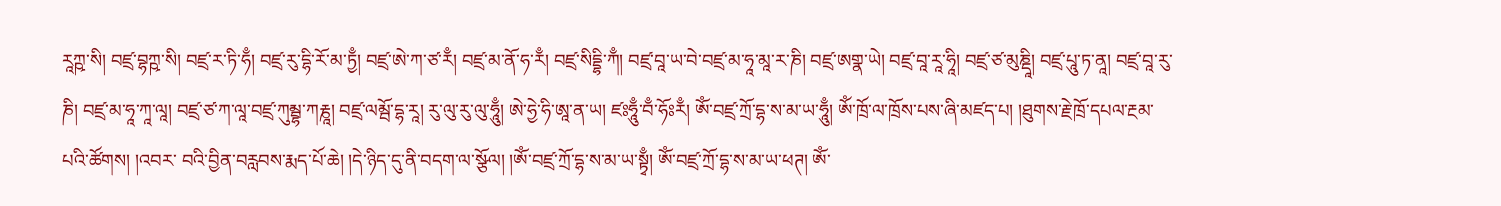རཱཀྵ་སི། བཛྲ་བྷཀྵ་སི། བཛྲ་ར་ཏི་ཧྃ། བཛྲ་རུ་དྷི་རོ་མ་ཏྱྃ། བཛྲ་ཨེ་ཀ་ཙ་རྃ། བཛྲ་མ་ནོ་ཧ་རྃ། བཛྲ་སིདྡྷི་ཀྃ། བཛྲ་བཱ་ཡ་བེ་བཛྲ་མ་ཧཱ་མཱ་ར་ཎི། བཛྲ་ཨགྣ་ཡེ། བཛྲ་བཱ་རཱ་ཧཱི། བཛྲ་ཙ་མུཎྡཱི། བཛྲ་པཱུ་ཏ་ནཱ། བཛྲ་བཱ་རུ་ཎི། བཛྲ་མ་ཧཱ་ཀཱ་ལཱ། བཛྲ་ཙ་ཀ་ལཱ་བཛྲ་ཀུམྦྷ་ཀརྞཱ། བཛྲ་ལམྦོ་དྷ་རཱ། རུ་ལུ་རུ་ལུ་ཧཱུྃ། ཨེ་ཧྱེ་ཧི་ཨཱ་ན་ཡ། ཛཿཧཱུྃ་བྃ་ཧོཿརྃ། ཨོཾ་བཛྲ་ཀྲོ་དྷ་ས་མ་ཡ་ཧཱུྃ། ཨོཾ་ཁྲོ་ལ་ཁྲོས་པས་ཞི་མཛད་པ། །ཐུགས་རྗེ་ཁྲོ་དཔལ་རྔམ་པའི་ཚོགས། །འབར་ བའི་བྱིན་བརླབས་རྨད་པོ་ཆེ། །དེ་ཉིད་དུ་ནི་བདག་ལ་སྩོལ། །ཨོཾ་བཛྲ་ཀྲོ་དྷ་ས་མ་ཡ་སྟྭྃ། ཨོཾ་བཛྲ་ཀྲོ་དྷ་ས་མ་ཡ་ཕཊ། ཨོཾ་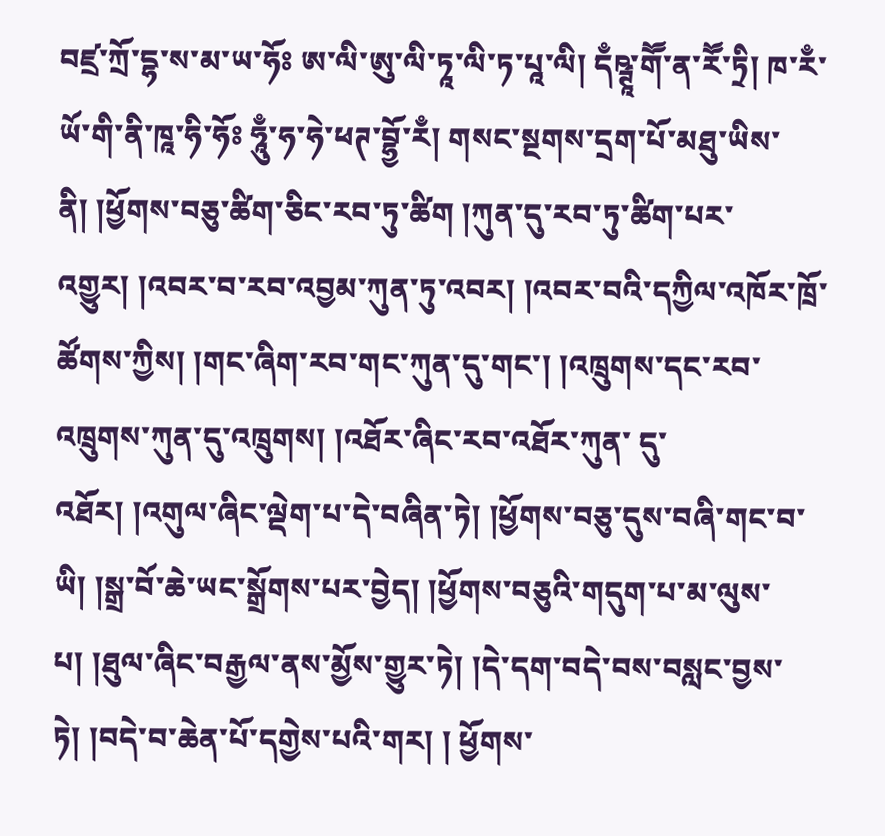བཛྲ་ཀྲོ་དྷ་ས་མ་ཡ་ཧོཿ ཨ་ལི་ཨུ་ལི་ཏཱ་ལི་ཏ་པཱ་ལི། དྃཥྚཱ་གཽ་ན་རཽ་ཏྲི། ཁ་རྃ་ཡོ་གི་ནི་ཁཱ་ཧི་ཧོཿ ཧཱུྃ་ཧ་ཧེ་ཕཊ་བྷྱོ་རྃ། གསང་སྔགས་དྲག་པོ་མཐུ་ཡིས་ ནི། །ཕྱོགས་བཅུ་ཚིག་ཅིང་རབ་ཏུ་ཚིག །ཀུན་དུ་རབ་ཏུ་ཚིག་པར་འགྱུར། །འབར་བ་རབ་འབྱམ་ཀུན་ཏུ་འབར། །འབར་བའི་དཀྱིལ་འཁོར་ཁྲོ་ཚོགས་ཀྱིས། །གང་ཞིག་རབ་གང་ཀུན་དུ་གང་། །འཁྲུགས་དང་རབ་འཁྲུགས་ཀུན་དུ་འཁྲུགས། །འཐོར་ཞིང་རབ་འཐོར་ཀུན་ དུ་འཐོར། །འགུལ་ཞིང་ལྡེག་པ་དེ་བཞིན་ཏེ། །ཕྱོགས་བཅུ་དུས་བཞི་གང་བ་ཡི། །སྒྲ་བོ་ཆེ་ཡང་སྒྲོགས་པར་བྱེད། །ཕྱོགས་བཅུའི་གདུག་པ་མ་ལུས་པ། །ཐུལ་ཞིང་བརྒྱལ་ནས་མྱོས་གྱུར་ཏེ། །དེ་དག་བདེ་བས་བསླང་བྱས་ཏེ། །བདེ་བ་ཆེན་པོ་དགྱེས་པའི་གར། ། ཕྱོགས་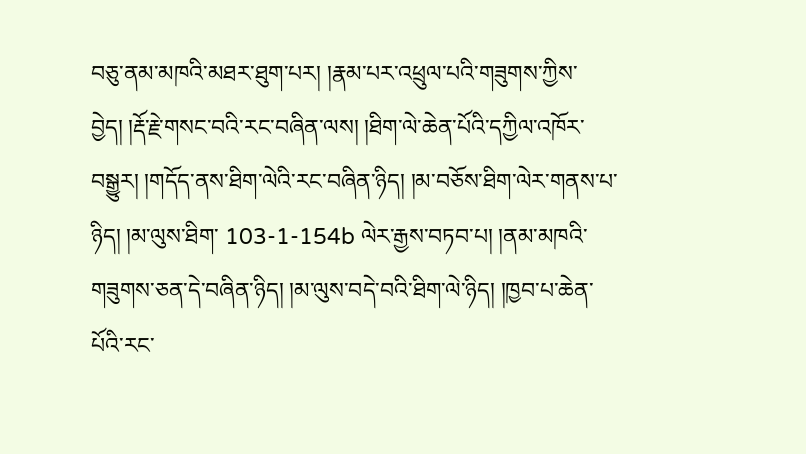བཅུ་ནམ་མཁའི་མཐར་ཐུག་པར། །རྣམ་པར་འཕྲུལ་པའི་གཟུགས་ཀྱིས་བྱེད། །རྡོ་རྗེ་གསང་བའི་རང་བཞིན་ལས། །ཐིག་ལེ་ཆེན་པོའི་དཀྱིལ་འཁོར་བསྒྱུར། །གདོད་ནས་ཐིག་ལེའི་རང་བཞིན་ཉིད། །མ་བཅོས་ཐིག་ལེར་གནས་པ་ཉིད། །མ་ལུས་ཐིག་ 103-1-154b ལེར་རྒྱས་བཏབ་པ། །ནམ་མཁའི་གཟུགས་ཅན་དེ་བཞིན་ཉིད། །མ་ལུས་བདེ་བའི་ཐིག་ལེ་ཉིད། །ཁྱབ་པ་ཆེན་པོའི་རང་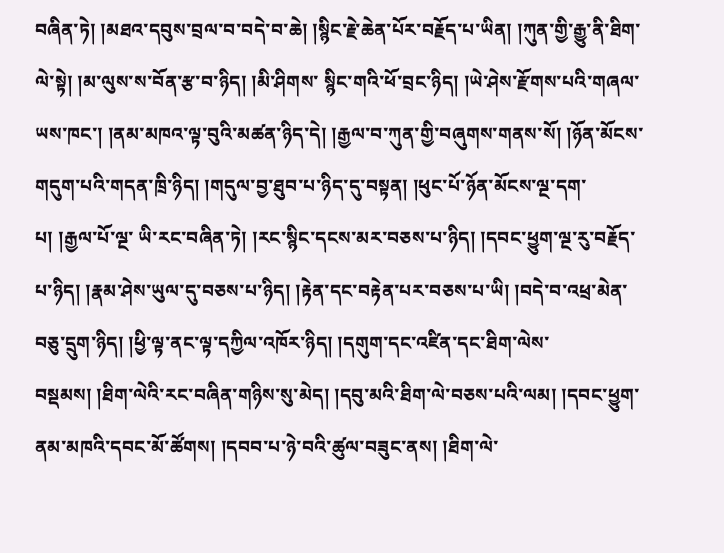བཞིན་ཏེ། །མཐའ་དབུས་བྲལ་བ་བདེ་བ་ཆེ། །སྙིང་རྗེ་ཆེན་པོར་བརྗོད་པ་ཡིན། །ཀུན་གྱི་རྒྱུ་ནི་ཐིག་ལེ་སྟེ། །མ་ལུས་ས་བོན་རྩ་བ་ཉིད། །མི་ཤིགས་ སྙིང་གའི་ཕོ་བྲང་ཉིད། །ཡེ་ཤེས་རྫོགས་པའི་གཞལ་ཡས་ཁང་། །ནམ་མཁའ་ལྟ་བུའི་མཚན་ཉིད་དེ། །རྒྱལ་བ་ཀུན་གྱི་བཞུགས་གནས་སོ། །ཉོན་མོངས་གདུག་པའི་གདན་ཁྲི་ཉིད། །གདུལ་བྱ་ཐུབ་པ་ཉིད་དུ་བསྟན། །ཕུང་པོ་ཉོན་མོངས་ལྔ་དག་པ། །རྒྱལ་པོ་ལྔ་ ཡི་རང་བཞིན་ཏེ། །རང་སྙིང་དངས་མར་བཅས་པ་ཉིད། །དབང་ཕྱུག་ལྔ་རུ་བརྗོད་པ་ཉིད། །རྣམ་ཤེས་ཡུལ་དུ་བཅས་པ་ཉིད། །རྟེན་དང་བརྟེན་པར་བཅས་པ་ཡི། །བདེ་བ་འཕྲ་མེན་བཅུ་དྲུག་ཉིད། །ཕྱི་ལྟ་ནང་ལྟ་དཀྱིལ་འཁོར་ཉིད། །དགུག་དང་འཛིན་དང་ཐིག་ལེས་ བསྡམས། །ཐིག་ལེའི་རང་བཞིན་གཉིས་སུ་མེད། །དབུ་མའི་ཐིག་ལེ་བཅས་པའི་ལམ། །དབང་ཕྱུག་ནམ་མཁའི་དབང་མོ་ཚོགས། །དབབ་པ་ཉེ་བའི་ཚུལ་བཟུང་ནས། །ཐིག་ལེ་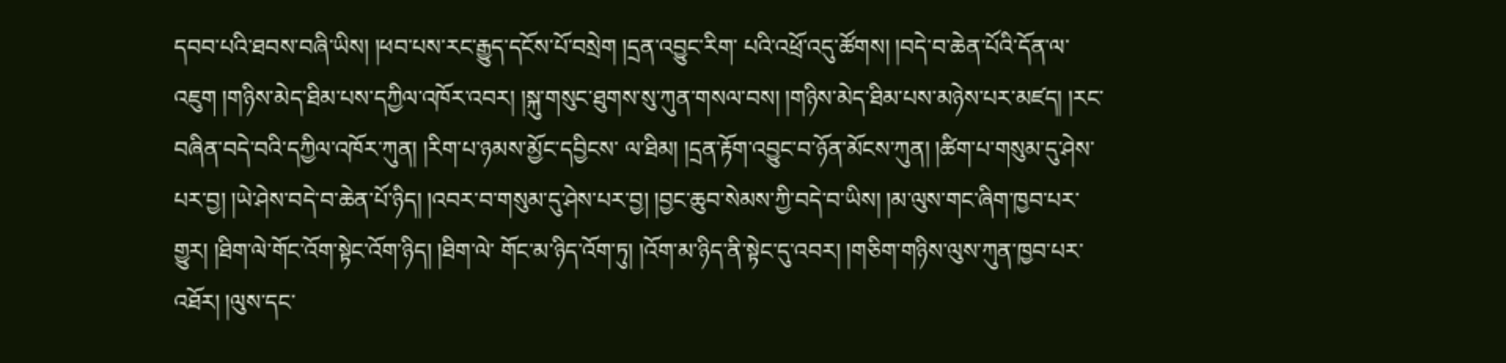དབབ་པའི་ཐབས་བཞི་ཡིས། །ཕབ་པས་རང་རྒྱུད་དངོས་པོ་བསྲེག །དྲན་འབྱུང་རིག་ པའི་འཕྲོ་འདུ་ཚོགས། །བདེ་བ་ཆེན་པོའི་དོན་ལ་འཇུག །གཉིས་མེད་ཐིམ་པས་དཀྱིལ་འཁོར་འབར། །སྐུ་གསུང་ཐུགས་སུ་ཀུན་གསལ་བས། །གཉིས་མེད་ཐིམ་པས་མཉེས་པར་མཛད། །རང་བཞིན་བདེ་བའི་དཀྱིལ་འཁོར་ཀུན། །རིག་པ་ཉམས་མྱོང་དབྱིངས་ ལ་ཐིམ། །དྲན་རྟོག་འབྱུང་བ་ཉོན་མོངས་ཀུན། །ཚིག་པ་གསུམ་དུ་ཤེས་པར་བྱ། །ཡེ་ཤེས་བདེ་བ་ཆེན་པོ་ཉིད། །འབར་བ་གསུམ་དུ་ཤེས་པར་བྱ། །བྱང་ཆུབ་སེམས་ཀྱི་བདེ་བ་ཡིས། །མ་ལུས་གང་ཞིག་ཁྱབ་པར་གྱུར། །ཐིག་ལེ་གོང་འོག་སྟེང་འོག་ཉིད། །ཐིག་ལེ་ གོང་མ་ཉིད་འོག་ཏུ། །འོག་མ་ཉིད་ནི་སྟེང་དུ་འབར། །གཅིག་གཉིས་ལུས་ཀུན་ཁྱབ་པར་འཐོར། །ལུས་དང་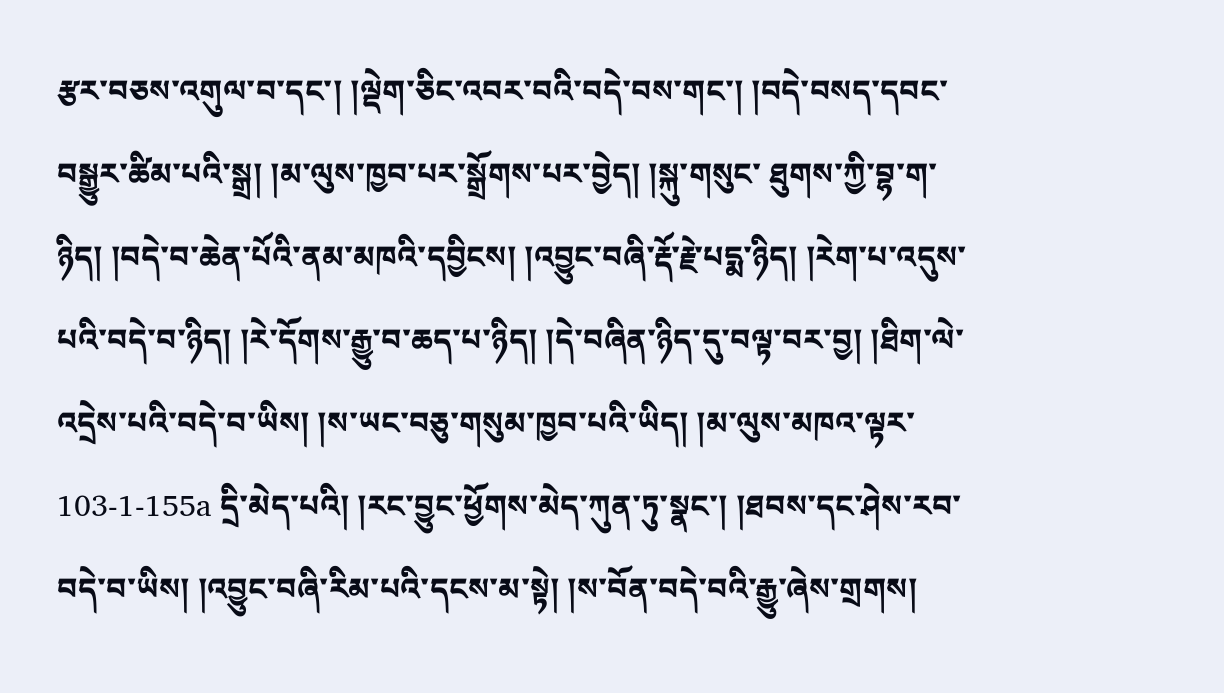རྩར་བཅས་འགུལ་བ་དང་། །ལྡེག་ཅིང་འབར་བའི་བདེ་བས་གང་། །བདེ་བསད་དབང་བསྒྱུར་ཚིམ་པའི་སྒྲ། །མ་ལུས་ཁྱབ་པར་སྒྲོགས་པར་བྱེད། །སྐུ་གསུང་ ཐུགས་ཀྱི་བྷ་ག་ཉིད། །བདེ་བ་ཆེན་པོའི་ནམ་མཁའི་དབྱིངས། །འབྱུང་བཞི་རྡོ་རྗེ་པདྨ་ཉིད། །རེག་པ་འདུས་པའི་བདེ་བ་ཉིད། །རེ་དོགས་རྒྱུ་བ་ཆད་པ་ཉིད། །དེ་བཞིན་ཉིད་དུ་བལྟ་བར་བྱ། །ཐིག་ལེ་འདྲེས་པའི་བདེ་བ་ཡིས། །ས་ཡང་བཅུ་གསུམ་ཁྱབ་པའི་ཡིད། །མ་ལུས་མཁའ་ལྟར་ 103-1-155a དྲི་མེད་པའི། །རང་བྱུང་ཕྱོགས་མེད་ཀུན་ཏུ་སྣང་། །ཐབས་དང་ཤེས་རབ་བདེ་བ་ཡིས། །འབྱུང་བཞི་རིམ་པའི་དངས་མ་སྟེ། །ས་བོན་བདེ་བའི་རྒྱུ་ཞེས་གྲགས།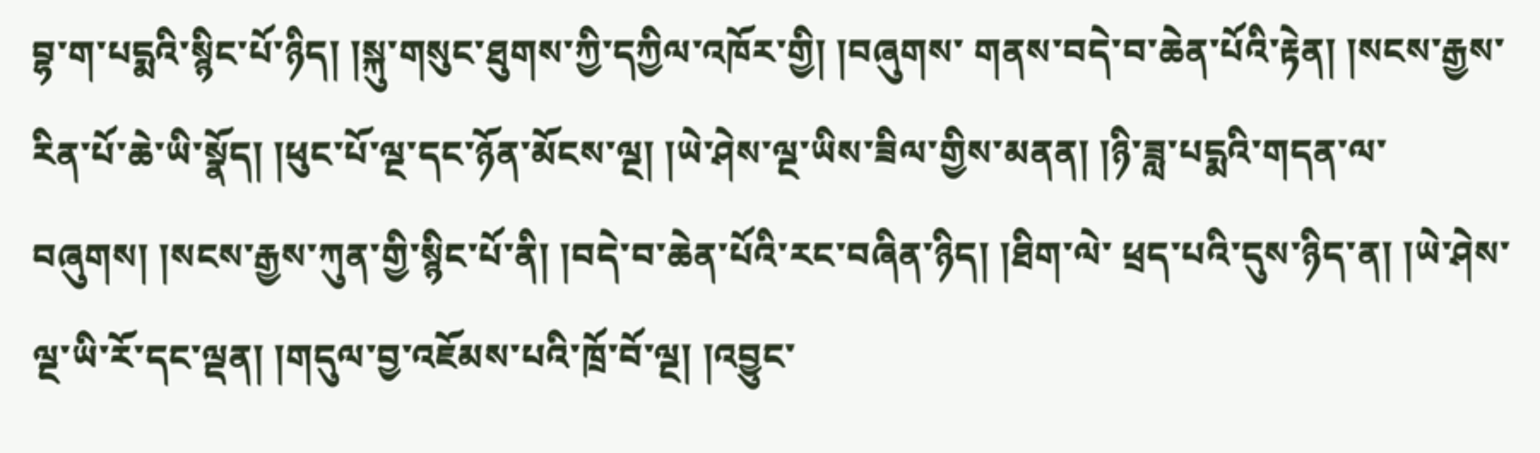བྷ་ག་པདྨའི་སྙིང་པོ་ཉིད། །སྐུ་གསུང་ཐུགས་ཀྱི་དཀྱིལ་འཁོར་གྱི། །བཞུགས་ གནས་བདེ་བ་ཆེན་པོའི་རྟེན། །སངས་རྒྱས་རིན་པོ་ཆེ་ཡི་སྣོད། །ཕུང་པོ་ལྔ་དང་ཉོན་མོངས་ལྔ། །ཡེ་ཤེས་ལྔ་ཡིས་ཟིལ་གྱིས་མནན། །ཉི་ཟླ་པདྨའི་གདན་ལ་བཞུགས། །སངས་རྒྱས་ཀུན་གྱི་སྙིང་པོ་ནི། །བདེ་བ་ཆེན་པོའི་རང་བཞིན་ཉིད། །ཐིག་ལེ་ ཕྲད་པའི་དུས་ཉིད་ན། །ཡེ་ཤེས་ལྔ་ཡི་རོ་དང་ལྡན། །གདུལ་བྱ་འཇོམས་པའི་ཁྲོ་བོ་ལྔ། །འབྱུང་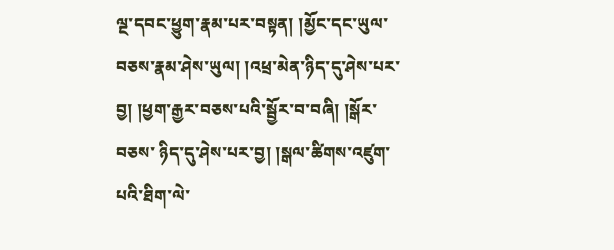ལྔ་དབང་ཕྱུག་རྣམ་པར་བསྟན། །མྱོང་དང་ཡུལ་བཅས་རྣམ་ཤེས་ཡུལ། །འཕྲ་མེན་ཉིད་དུ་ཤེས་པར་བྱ། །ཕྱག་རྒྱར་བཅས་པའི་སྦྱོར་བ་བཞི། །སྒོར་བཅས་ ཉིད་དུ་ཤེས་པར་བྱ། །སྒལ་ཚིགས་འཛུག་པའི་ཐིག་ལེ་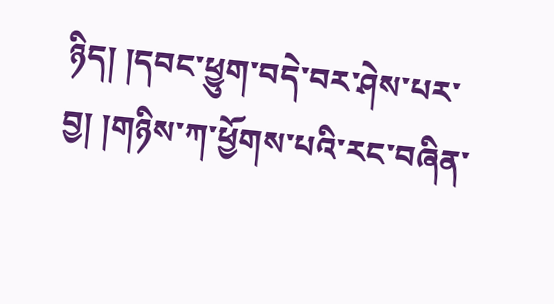ཉིད། །དབང་ཕྱུག་བདེ་བར་ཤེས་པར་བྱ། །གཉིས་ཀ་ཕྱོགས་པའི་རང་བཞིན་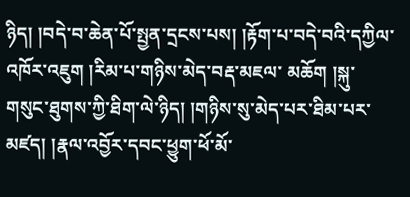ཉིད། །བདེ་བ་ཆེན་པོ་སྤྱན་དྲངས་པས། །རྟོག་པ་བདེ་བའི་དཀྱིལ་འཁོར་འཇུག །རིམ་པ་གཉིས་མེད་བརྡ་མཇལ་ མཆོག །སྐུ་གསུང་ཐུགས་ཀྱི་ཐིག་ལེ་ཉིད། །གཉིས་སུ་མེད་པར་ཐིམ་པར་མཛད། །རྣལ་འབྱོར་དབང་ཕྱུག་ཕོ་མོ་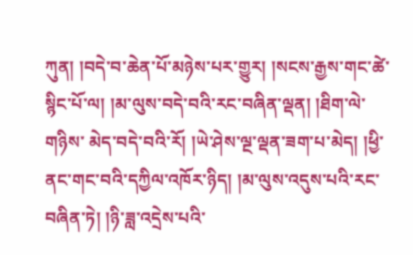ཀུན། །བདེ་བ་ཆེན་པོ་མཉེས་པར་གྱུར། །སངས་རྒྱས་གང་ཚེ་སྙིང་པོ་ལ། །མ་ལུས་བདེ་བའི་རང་བཞིན་ལྡན། །ཐིག་ལེ་གཉིས་ མེད་བདེ་བའི་རོ། །ཡེ་ཤེས་ལྔ་ལྡན་ཟག་པ་མེད། །ཕྱི་ནང་གང་བའི་དཀྱིལ་འཁོར་ཉིད། །མ་ལུས་འདུས་པའི་རང་བཞིན་ཏེ། །ཉི་ཟླ་འདྲེས་པའི་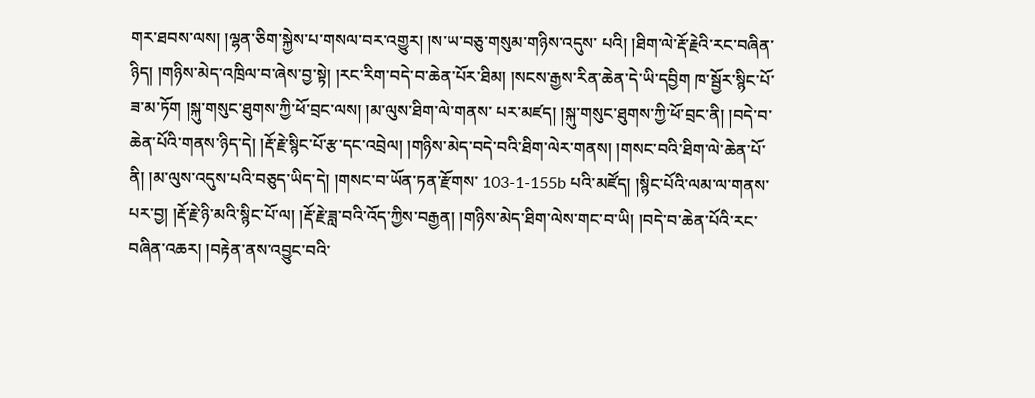གར་ཐབས་ལས། །ལྷན་ཅིག་སྐྱེས་པ་གསལ་བར་འགྱུར། །ས་ཡ་བཅུ་གསུམ་གཉིས་འདུས་ པའི། །ཐིག་ལེ་རྡོ་རྗེའི་རང་བཞིན་ཉིད། །གཉིས་མེད་འཁྲིལ་བ་ཞེས་བྱ་སྟེ། །རང་རིག་བདེ་བ་ཆེན་པོར་ཐིམ། །སངས་རྒྱས་རིན་ཆེན་དེ་ཡི་དབྱིག ཁ་སྦྱོར་སྙིང་པོ་ཟ་མ་ཏོག །སྐུ་གསུང་ཐུགས་ཀྱི་ཕོ་བྲང་ལས། །མ་ལུས་ཐིག་ལེ་གནས་ པར་མཛད། །སྐུ་གསུང་ཐུགས་ཀྱི་ཕོ་བྲང་ནི། །བདེ་བ་ཆེན་པོའི་གནས་ཉིད་དེ། །རྡོ་རྗེ་སྙིང་པོ་རྩ་དང་འབྲེལ། །གཉིས་མེད་བདེ་བའི་ཐིག་ལེར་གནས། །གསང་བའི་ཐིག་ལེ་ཆེན་པོ་ནི། །མ་ལུས་འདུས་པའི་བཅུད་ཡིད་དེ། །གསང་བ་ཡོན་ཏན་རྫོགས་ 103-1-155b པའི་མཛོད། །སྙིང་པོའི་ལམ་ལ་གནས་པར་བྱ། །རྡོ་རྗེ་ཉི་མའི་སྙིང་པོ་ལ། །རྡོ་རྗེ་ཟླ་བའི་འོད་ཀྱིས་བརྒྱན། །གཉིས་མེད་ཐིག་ལེས་གང་བ་ཡི། །བདེ་བ་ཆེན་པོའི་རང་བཞིན་འཆར། །བརྟེན་ནས་འབྱུང་བའི་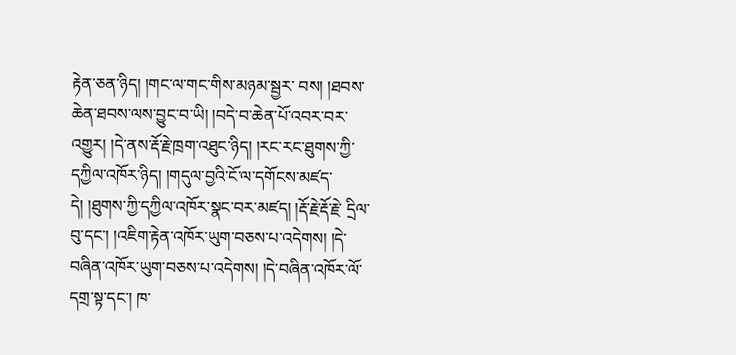རྟེན་ཅན་ཉིད། །གང་ལ་གང་གིས་མཉམ་སྦྱར་ བས། །ཐབས་ཆེན་ཐབས་ལས་བྱུང་བ་ཡི། །བདེ་བ་ཆེན་པོ་འབར་བར་འགྱུར། །དེ་ནས་རྡོ་རྗེ་ཁྲག་འཐུང་ཉིད། །རང་རང་ཐུགས་ཀྱི་དཀྱིལ་འཁོར་ཉིད། །གདུལ་བྱའི་ངོ་ལ་དགོངས་མཛད་དེ། །ཐུགས་ཀྱི་དཀྱིལ་འཁོར་སྣང་བར་མཛད། །རྡོ་རྗེ་རྡོ་རྗེ་ དྲིལ་བུ་དང་། །འཇིག་རྟེན་འཁོར་ཡུག་བཅས་པ་འདེགས། །དེ་བཞིན་འཁོར་ཡུག་བཅས་པ་འདེགས། །དེ་བཞིན་འཁོར་ལོ་དགྲ་སྟ་དང་། ཁ་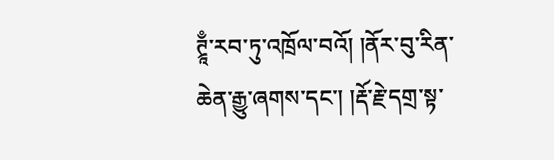ཊྲཱྃ་རབ་ཏུ་འཁྲོལ་བའོ། །ནོར་བུ་རིན་ཆེན་རྒྱུ་ཞགས་དང་། །རྡོ་རྗེ་དགྲ་སྟ་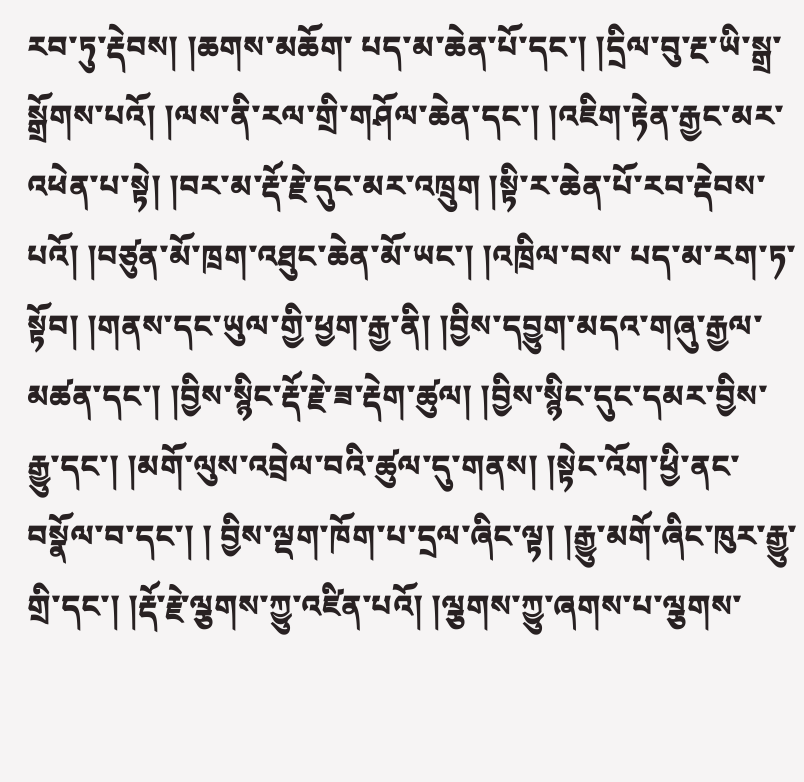རབ་ཏུ་རྡེབས། །ཆགས་མཆོག་ པད་མ་ཆེན་པོ་དང་། །དྲིལ་བུ་རྔ་ཡི་སྒྲ་སྒྲོགས་པའོ། །ལས་ནི་རལ་གྲི་གཤོལ་ཆེན་དང་། །འཇིག་རྟེན་རྒྱང་མར་འཕེན་པ་སྟེ། །བར་མ་རྡོ་རྗེ་དུང་མར་འཁྲུག །སྟི་ར་ཆེན་པོ་རབ་རྡེབས་པའོ། །བཙུན་མོ་ཁྲག་འཐུང་ཆེན་མོ་ཡང་། །འཁྲིལ་བས་ པད་མ་རག་ཏ་སྟོབ། །གནས་དང་ཡུལ་གྱི་ཕྱག་རྒྱ་ནི། །བྱིས་དབྱུག་མདའ་གཞུ་རྒྱལ་མཚན་དང་། །བྱིས་སྙིང་རྡོ་རྗེ་ཟ་རྡེག་ཚུལ། །བྱིས་སྙིང་དུང་དམར་བྱིས་རྒྱུ་དང་། །མགོ་ལུས་འབྲེལ་བའི་ཚུལ་དུ་གནས། །སྟེང་འོག་ཕྱི་ནང་བསྣོལ་བ་དང་། ། བྱིས་ལྡག་ཁོག་པ་དྲལ་ཞིང་ལྟ། །རྒྱུ་མགོ་ཞིང་ཁུར་རྒྱུ་གྲི་དང་། །རྡོ་རྗེ་ལྕགས་ཀྱུ་འཛིན་པའོ། །ལྕགས་ཀྱུ་ཞགས་པ་ལྕགས་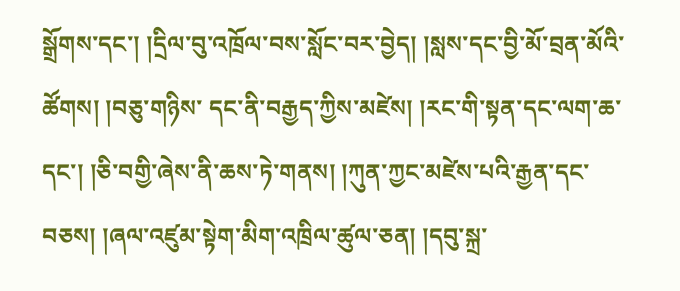སྒྲོགས་དང་། །དྲིལ་བུ་འཁྲོལ་བས་སློང་བར་བྱེད། །སླས་དང་བྱི་མོ་བྲན་མོའི་ཚོགས། །བཅུ་གཉིས་ དང་ནི་བརྒྱད་ཀྱིས་མཛེས། །རང་གི་སྟན་དང་ལག་ཆ་དང་། །ཅི་བགྱི་ཞེས་ནི་ཆས་ཏེ་གནས། །ཀུན་ཀྱང་མཛེས་པའི་རྒྱན་དང་བཅས། །ཞལ་འཛུམ་སྟེག་མིག་འཁྲིལ་ཚུལ་ཅན། །དབུ་སྐྲ་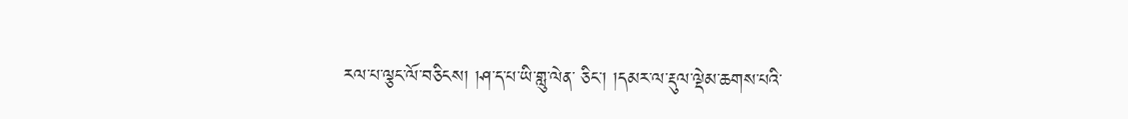རལ་པ་ལྕང་ལོ་བཅིངས། །ཤ་ད་པ་ཡི་གླུ་ལེན་ ཅིང་། །དམར་ལ་རྡུལ་ལྡེམ་ཆགས་པའི་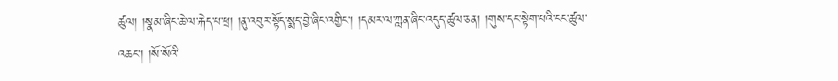ཚུལ། །སྣམ་ཞིང་ཆེ་ལ་རྐེད་པ་ཕྲ། །ནུ་འབུར་སྟོད་སྨད་བྱེ་ཞིང་འགྱིང་། །དམར་ལ་ཀླན་ཞིང་འདུད་ཚུལ་ཅན། །གུས་དང་སྟེག་པའི་ངང་ཚུལ་འཆང་། །སོ་སོའི་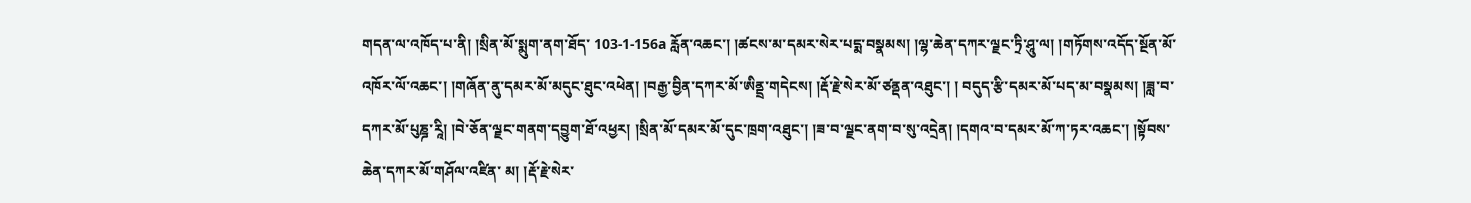གདན་ལ་འཁོད་པ་ནི། །སྲིན་མོ་སྨུག་ནག་ཐོད་ 103-1-156a རློན་འཆང་། །ཚངས་མ་དམར་སེར་པདྨ་བསྣམས། །ལྷ་ཆེན་དཀར་ལྗང་ཏྲི་ཤཱུ་ལ། །གཏོགས་འདོད་སྔོན་མོ་འཁོར་ལོ་འཆང་། །གཞོན་ནུ་དམར་མོ་མདུང་ཐུང་འཕེན། །བརྒྱ་བྱིན་དཀར་མོ་ཨིནྡྲ་གདེངས། །རྡོ་རྗེ་སེར་མོ་ཙནྡན་འཐུང་། ། བདུད་རྩི་དམར་མོ་པད་མ་བསྣམས། །ཟླ་བ་དཀར་མོ་པུཎྜ་རཱི། །བེ་ཅོན་ལྗང་གནག་དབྱུག་ཐོ་འཕྱར། །སྲིན་མོ་དམར་མོ་དུང་ཁྲག་འཐུང་། །ཟ་བ་ལྗང་ནག་བ་སུ་འདྲེན། །དགའ་བ་དམར་མོ་ཀ་ཏར་འཆང་། །སྟོབས་ཆེན་དཀར་མོ་གཤོལ་འཛིན་ མ། །རྡོ་རྗེ་སེར་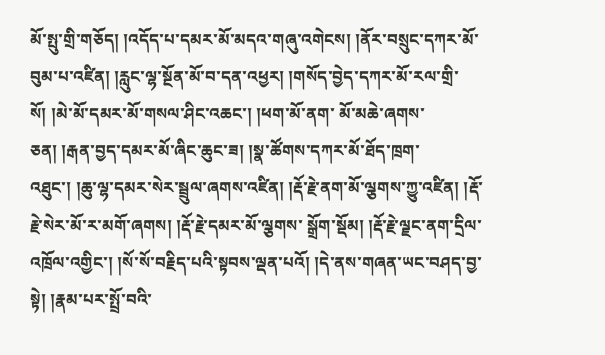མོ་སྤུ་གྲི་གཅོད། །འདོད་པ་དམར་མོ་མདའ་གཞུ་འགེངས། །ནོར་བསྲུང་དཀར་མོ་བུམ་པ་འཛིན། །རླུང་ལྷ་སྔོན་མོ་བ་དན་འཕྱར། །གསོད་བྱེད་དཀར་མོ་རལ་གྲི་སོ། །མེ་མོ་དམར་མོ་གསལ་ཤིང་འཆང་། །ཕག་མོ་ནག་ མོ་མཆེ་ཞགས་ཅན། །རྒན་བྱད་དམར་མོ་ཞིང་ཆུང་ཟ། །སྣ་ཚོགས་དཀར་མོ་ཐོད་ཁྲག་འཐུང་། །ཆུ་ལྷ་དམར་སེར་སྦྲུལ་ཞགས་འཛིན། །རྡོ་རྗེ་ནག་མོ་ལྕགས་ཀྱུ་འཛིན། །རྡོ་རྗེ་སེར་མོ་ར་མགོ་ཞགས། །རྡོ་རྗེ་དམར་མོ་ལྕགས་ སྒྲོག་སྡོམ། །རྡོ་རྗེ་ལྗང་ནག་དྲིལ་འཁྲོལ་འགྱིང་། །སོ་སོ་བརྗིད་པའི་སྟབས་ལྡན་པའོ། །དེ་ནས་གཞན་ཡང་བཤད་བྱ་སྟེ། །རྣམ་པར་སྤྲོ་བའི་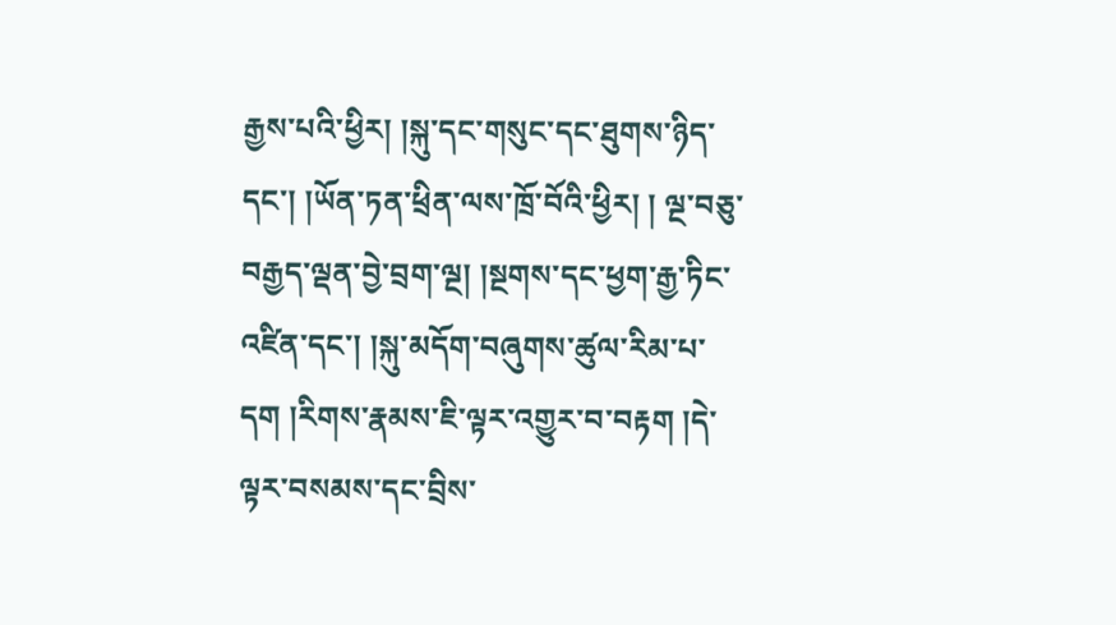རྒྱས་པའི་ཕྱིར། །སྐུ་དང་གསུང་དང་ཐུགས་ཉིད་དང་། །ཡོན་ཏན་ཕྲིན་ལས་ཁྲོ་བོའི་ཕྱིར། ། ལྔ་བཅུ་བརྒྱད་ལྡན་བྱེ་བྲག་ལྔ། །སྔགས་དང་ཕྱག་རྒྱ་ཏིང་འཛིན་དང་། །སྐུ་མདོག་བཞུགས་ཚུལ་རིམ་པ་དག །རིགས་རྣམས་ཇི་ལྟར་འགྱུར་བ་བརྟག །དེ་ལྟར་བསམས་དང་བྲིས་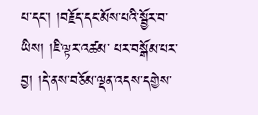པ་དང་། །བརྗོད་དང་མོས་པའི་སྦྱོར་བ་ཡིས། །ཇི་ལྟར་འཚམ་ པར་བསྒོམ་པར་བྱ། །དེ་ནས་བཅོམ་ལྡན་འདས་དགྱེས་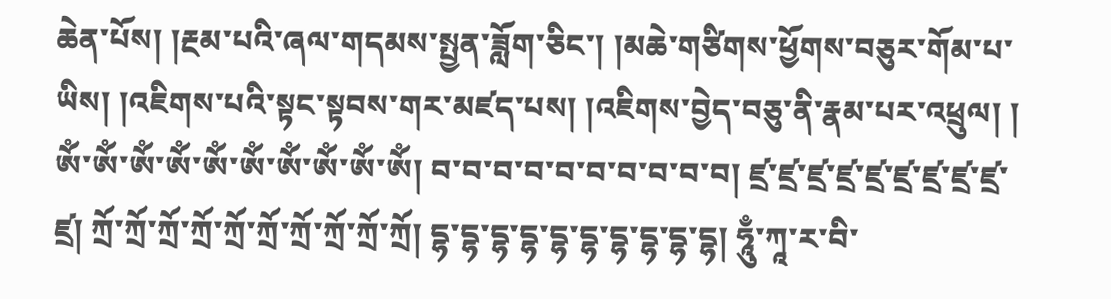ཆེན་པོས། །རྔམ་པའི་ཞལ་གདམས་སྤྱན་ཟློག་ཅིང་། །མཆེ་གཙིགས་ཕྱོགས་བཅུར་གོམ་པ་ཡིས། །འཇིགས་པའི་སྟང་སྟབས་གར་མཛད་པས། །འཇིགས་བྱེད་བཅུ་ནི་རྣམ་པར་འཕྲུལ། ། ཨོཾ་ཨོཾ་ཨོཾ་ཨོཾ་ཨོཾ་ཨོཾ་ཨོཾ་ཨོཾ་ཨོཾ་ཨོཾ། བ་བ་བ་བ་བ་བ་བ་བ་བ་བ། ཛྲ་ཛྲ་ཛྲ་ཛྲ་ཛྲ་ཛྲ་ཛྲ་ཛྲ་ཛྲ་ཛྲ། ཀྲོ་ཀྲོ་ཀྲོ་ཀྲོ་ཀྲོ་ཀྲོ་ཀྲོ་ཀྲོ་ཀྲོ་ཀྲོ། དྷ་དྷ་དྷ་དྷ་དྷ་དྷ་དྷ་དྷ་དྷ་དྷ། ཧཱུྃ་ཀཱ་ར་བི་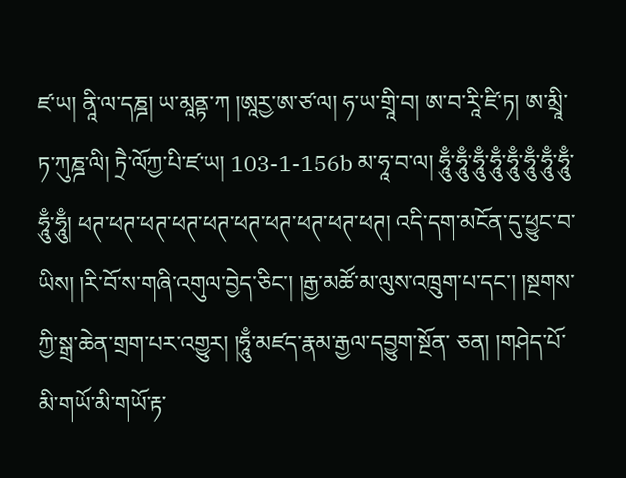ཛ་ཡ། ནཱི་ལ་དཎྜ། ཡ་མཱནྟ་ཀ །ཨཱརྱ་ཨ་ཙ་ལ། ཧ་ཡ་གྲཱི་བ། ཨ་བ་རཱི་ཛི་ཏ། ཨ་མྲཱི་ཏ་ཀུཎྜ་ལི། ཏྲཻ་ལོཀྱ་པི་ཛ་ཡ། 103-1-156b མ་ཧཱ་བ་ལ། ཧཱུྃ་ཧཱུྃ་ཧཱུྃ་ཧཱུྃ་ཧཱུྃ་ཧཱུྃ་ཧཱུྃ་ཧཱུྃ་ཧཱུྃ་ཧཱུྃ། ཕཊ་ཕཊ་ཕཊ་ཕཊ་ཕཊ་ཕཊ་ཕཊ་ཕཊ་ཕཊ་ཕཊ། འདི་དག་མངོན་དུ་ཕྱུང་བ་ཡིས། །རི་བོ་ས་གཞི་འགུལ་བྱེད་ཅིང་། །རྒྱ་མཚོ་མ་ལུས་འཁྲུག་པ་དང་། །སྔགས་ཀྱི་སྒྲ་ཆེན་གྲག་པར་འགྱུར། །ཧཱུྃ་མཛད་རྣམ་རྒྱལ་དབྱུག་སྔོན་ ཅན། །གཤེད་པོ་མི་གཡོ་མི་གཡོ་རྟ་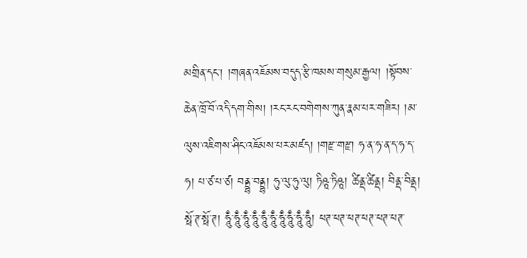མགྲིན་དང་། །གཞན་འཇོམས་བདུད་རྩི་ཁམས་གསུམ་རྒྱལ། །སྟོབས་ཆེན་ཁྲོ་བོ་འདི་དག་གིས། །རང་རང་བགེགས་ཀུན་རྣམ་པར་གཟིར། །མ་ལུས་འཇིགས་ཤིང་འཇོམས་པར་མཛད། །གརྫ་གརྫ། ཧ་ན་ཧ་ན་ད་ཧ་ད་ཧ། པ་ཙ་པ་ཙ། བནྡྷ་བནྡྷ། ཧུ་ལུ་ཧུ་ལུ། ཏིཥྛ་ཏིཥྛ། ཚིནྡ་ཚིནྡ། བིནྡ་བིནྡ། སྥོ་ཊ་སྥོ་ཊ། ཧཱུྃ་ཧཱུྃ་ཧཱུྃ་ཧཱུྃ་ཧཱུྃ་ཧཱུྃ་ཧཱུྃ་ཧཱུྃ་ཧཱུྃ་ཧཱུྃ། ཕཊ་ཕཊ་ཕཊ་ཕཊ་ཕཊ་ཕཊ་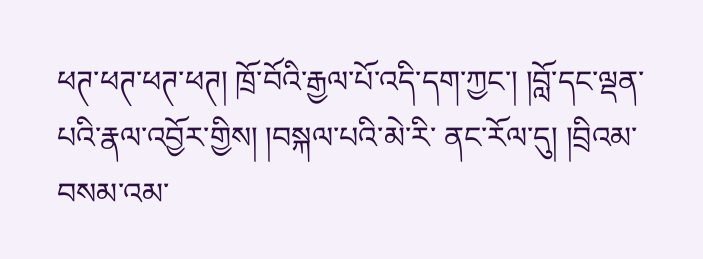ཕཊ་ཕཊ་ཕཊ་ཕཊ། ཁྲོ་བོའི་རྒྱལ་པོ་འདི་དག་ཀྱང་། །བློ་དང་ལྡན་པའི་རྣལ་འབྱོར་གྱིས། །བསྐལ་པའི་མེ་རི་ ནང་རོལ་དུ། །བྲིའམ་བསམ་འམ་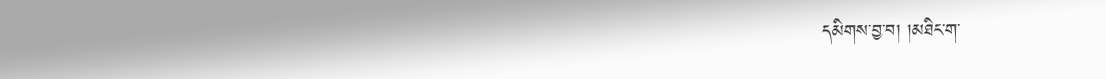དམིགས་བྱ་བ། །མཐིང་ག་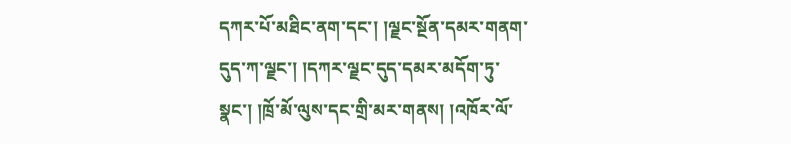དཀར་པོ་མཐིང་ནག་དང་། །ལྗང་སྔོན་དམར་གནག་དུད་ཀ་ལྗང་། །དཀར་ལྗང་དུད་དམར་མདོག་ཏུ་སྣང་། །ཁྲོ་མོ་ལུས་དང་གྲི་མར་གནས། །འཁོར་ལོ་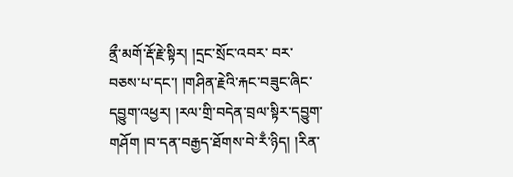ནྲྀ་མགོ་རྡོ་རྗེ་སྟིར། །དྲང་སྲོང་འབར་ བར་བཅས་པ་དང་། །གཤིན་རྗེའི་རྐང་བཟུང་ཞིང་དབྱུག་འཕྱར། །རལ་གྲི་བདེན་བྲལ་སྟིར་དབྱུག་གཤོག །བ་དན་བརྒྱད་ཐོགས་བེ་རྃ་ཉིད། །རིན་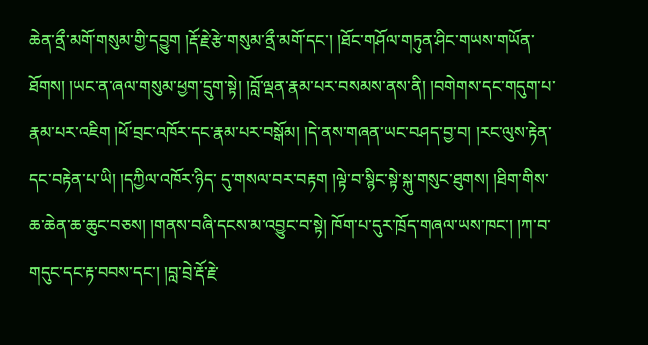ཆེན་ནྲྀ་མགོ་གསུམ་གྱི་དབྱུག །རྡོ་རྗེ་རྩེ་གསུམ་ནྲྀ་མགོ་དང་། །ཐོང་གཤོལ་གཏུན་ཤིང་གཡས་གཡོན་ ཐོགས། །ཡང་ན་ཞལ་གསུམ་ཕྱག་དྲུག་སྟེ། །བློ་ལྡན་རྣམ་པར་བསམས་ནས་ནི། །བགེགས་དང་གདུག་པ་རྣམ་པར་འཇིག །ཕོ་བྲང་འཁོར་དང་རྣམ་པར་བསྒོམ། །དེ་ནས་གཞན་ཡང་བཤད་བྱ་བ། །རང་ལུས་རྟེན་དང་བརྟེན་པ་ཡི། །དཀྱིལ་འཁོར་ཉིད་ དུ་གསལ་བར་བརྟག །ལྟེ་བ་སྙིང་སྟེ་སྐུ་གསུང་ཐུགས། །ཐིག་གིས་ཆ་ཆེན་ཆ་ཆུང་བཅས། །གནས་བཞི་དངས་མ་འབྱུང་བ་སྟེ། ཁོག་པ་དུར་ཁྲོད་གཞལ་ཡས་ཁང་། །ཀ་བ་གདུང་དང་རྟ་བབས་དང་། །བླ་བྲེ་རྡོ་རྗེ་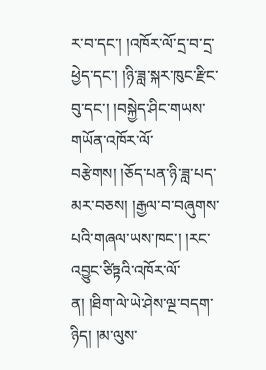ར་བ་དང་། །འཁོར་ལོ་དྲ་བ་དྲ་ ཕྱེད་དང་། །ཉི་ཟླ་སྐར་ཁུང་རྫིང་བུ་དང་། །བསྐྱེད་ཤིང་གཡས་གཡོན་འཁོར་ལོ་བརྩེགས། །ཅོད་པན་ཉི་ཟླ་པད་མར་བཅས། །རྒྱལ་བ་བཞུགས་པའི་གཞལ་ཡས་ཁང་། །རང་འབྱུང་ཙིཏྟའི་འཁོར་ལོ་ན། །ཐིག་ལེ་ཡེ་ཤེས་ལྔ་བདག་ཉིད། །མ་ལུས་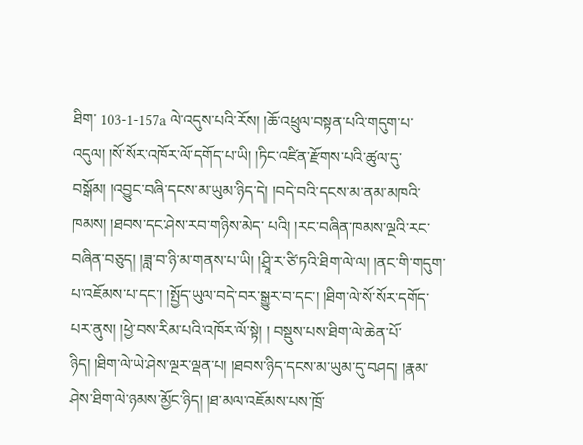ཐིག་ 103-1-157a ལེ་འདུས་པའི་རོས། །ཆོ་འཕྲུལ་བསྟན་པའི་གདུག་པ་འདུལ། །སོ་སོར་འཁོར་ལོ་དགོད་པ་ཡི། །ཏིང་འཛིན་རྫོགས་པའི་ཚུལ་དུ་བསྒོམ། །འབྱུང་བཞི་དངས་མ་ཡུམ་ཉིད་དེ། །བདེ་བའི་དངས་མ་ནམ་མཁའི་ཁམས། །ཐབས་དང་ཤེས་རབ་གཉིས་མེད་ པའི། །རང་བཞིན་ཁམས་ལྔའི་རང་བཞིན་བཅུད། །ཟླ་བ་ཉི་མ་གནས་པ་ཡི། །ཤྲཱི་ར་ཙི་ཏའི་ཐིག་ལེ་ལ། །ནང་གི་གདུག་པ་འཇོམས་པ་དང་། །སྤྱོད་ཡུལ་བདེ་བར་སྒྱུར་བ་དང་། །ཐིག་ལེ་སོ་སོར་དགོད་པར་ནུས། །ཕྱེ་བས་རིམ་པའི་འཁོར་ལོ་སྟེ། ། བསྡུས་པས་ཐིག་ལེ་ཆེན་པོ་ཉིད། །ཐིག་ལེ་ཡེ་ཤེས་ལྔར་ལྡན་པ། །ཐབས་ཉིད་དངས་མ་ཡུམ་དུ་བཤད། །རྣམ་ཤེས་ཐིག་ལེ་ཉམས་མྱོང་ཉིད། །ཐ་མལ་འཇོམས་པས་ཁྲོ་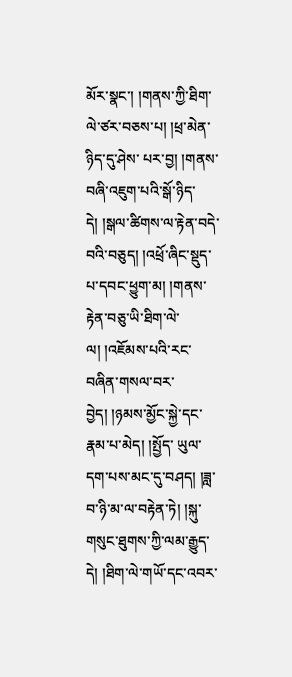མོར་སྣང་། །གནས་ཀྱི་ཐིག་ལེ་ཙར་བཅས་པ། །ཕྲ་མེན་ཉིད་དུ་ཤེས་ པར་བྱ། །གནས་བཞི་འཇུག་པའི་སྒོ་ཉིད་དེ། །སྒལ་ཚིགས་ལ་རྟེན་བདེ་བའི་བཅུད། །འཕྲོ་ཞིང་སྡུད་པ་དབང་ཕྱུག་མ། །གནས་རྟེན་བཅུ་ཡི་ཐིག་ལེ་ལ། །འཇོམས་པའི་རང་བཞིན་གསལ་བར་བྱེད། །ཉམས་མྱོང་སྐྱེ་དང་རྣམ་པ་མེད། །སྤྱོད་ ཡུལ་དག་པས་མང་དུ་བཤད། །ཟླ་བ་ཉི་མ་ལ་བརྟེན་ཏེ། །སྐུ་གསུང་ཐུགས་ཀྱི་ལམ་རྒྱུད་དེ། །ཐིག་ལེ་གཡོ་དང་འབར་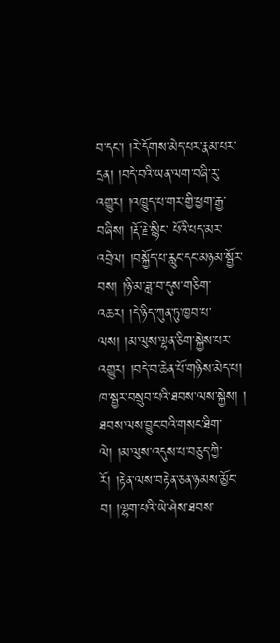བ་དང་། །རེ་དོགས་མེད་པར་རྣམ་པར་དྲན། །བདེ་བའི་ཡན་ལག་བཞི་རུ་འགྱུར། །འཁྱུད་པ་གར་གྱི་ཕྱག་རྒྱ་བཞིས། །རྡོ་རྗེ་སྙིང་ པོའི་པད་མར་འབྲེལ། །བསྐྱོད་པ་རླུང་དང་མཉམ་སྦྱོར་བས། །ཉི་མ་ཟླ་བ་དུས་གཅིག་འཆར། །དེ་ཉིད་ཀུན་ཏུ་ཁྱབ་པ་ལས། །མ་ལུས་ལྷན་ཅིག་སྐྱེས་པར་འགྱུར། །བདེ་བ་ཆེན་པོ་གཉིས་མེད་པ། ཁ་སྦྱར་བསྲུབ་པའི་ཐབས་ལས་སྐྱེས། ། ཐབས་ལས་བྱུང་བའི་གསང་ཐིག་ལེ། །མ་ལུས་འདུས་པ་བཅུད་ཀྱི་རོ། །རྟེན་ལས་བརྟེན་ཅན་ཉམས་མྱོང་བ། །ལྷག་པའི་ཡེ་ཤེས་ཐབས་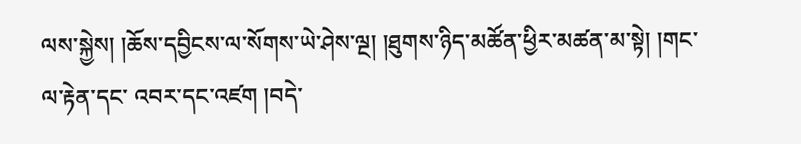ལས་སྐྱེས། །ཆོས་དབྱིངས་ལ་སོགས་ཡེ་ཤེས་ལྔ། །ཐུགས་ཉིད་མཚོན་ཕྱིར་མཚན་མ་སྟེ། །གང་ལ་རྟེན་དང་ འབར་དང་འཛག །བདེ་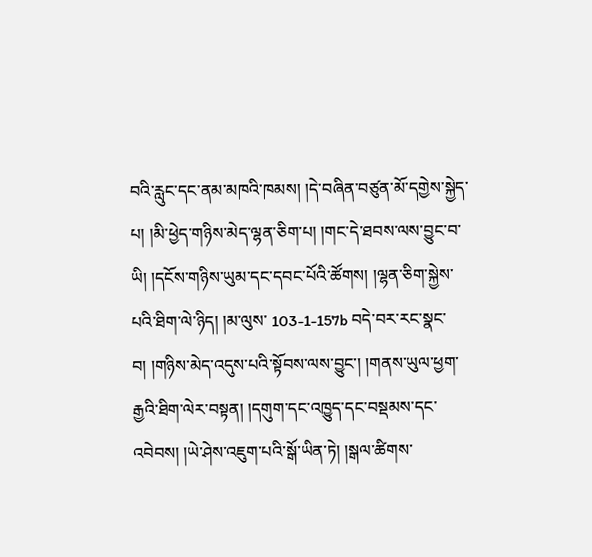བའི་རླུང་དང་ནམ་མཁའི་ཁམས། །དེ་བཞིན་བཙུན་མོ་དགྱེས་སྐྱེད་པ། །མི་ཕྱེད་གཉིས་མེད་ལྷན་ཅིག་པ། །གང་དེ་ཐབས་ལས་བྱུང་བ་ཡི། །དངོས་གཉིས་ཡུམ་དང་དབང་པོའི་ཚོགས། །ལྷན་ཅིག་སྐྱེས་པའི་ཐིག་ལེ་ཉིད། །མ་ལུས་ 103-1-157b བདེ་བར་རང་སྣང་བ། །གཉིས་མེད་འདུས་པའི་སྟོབས་ལས་བྱུང་། །གནས་ཡུལ་ཕྱག་རྒྱའི་ཐིག་ལེར་བསྟན། །དགུག་དང་འཁྱུད་དང་བསྡམས་དང་འབེབས། །ཡེ་ཤེས་འཇུག་པའི་སྒོ་ཡིན་ཏེ། །སྒལ་ཚིགས་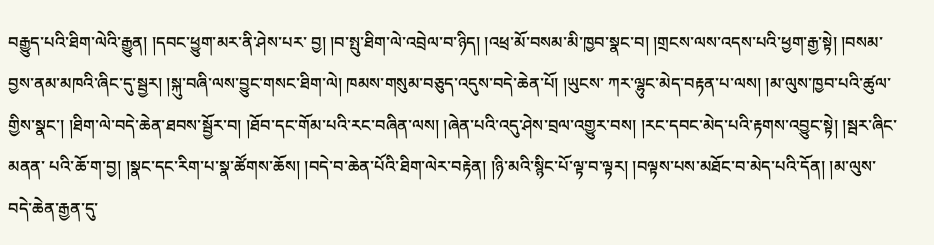བརྒྱུད་པའི་ཐིག་ལེའི་རྒྱུན། །དབང་ཕྱུག་མར་ནི་ཤེས་པར་ བྱ། །བ་སྤུ་ཐིག་ལེ་འབྲེལ་བ་ཉིད། །འཕྲ་མོ་བསམ་མི་ཁྱབ་སྣང་བ། །གྲངས་ལས་འདས་པའི་ཕྱག་རྒྱ་སྟེ། །བསམ་བྱས་ནམ་མཁའི་ཞིང་དུ་སྦྱར། །སྐུ་བཞི་ལས་བྱུང་གསང་ཐིག་ལེ། ཁམས་གསུམ་བཅུད་འདུས་བདེ་ཆེན་པོ། །ཡུངས་ ཀར་ལྷུང་མེད་བརྟན་པ་ལས། །མ་ལུས་ཁྱབ་པའི་ཚུལ་གྱིས་སྣང་། །ཐིག་ལེ་བདེ་ཆེན་ཐབས་སྦྱོར་བ། །ཐོབ་དང་གོམ་པའི་རང་བཞིན་ལས། །ཞེན་པའི་འདུ་ཤེས་བྲལ་འགྱུར་བས། །རང་དབང་མེད་པའི་རྟགས་འབྱུང་སྟེ། །སྦར་ཞིང་མནན་ པའི་ཆོ་ག་བྱ། །སྣང་དང་རིག་པ་སྣ་ཚོགས་ཆོས། །བདེ་བ་ཆེན་པོའི་ཐིག་ལེར་བརྟེན། །ཉི་མའི་སྙིང་པོ་ལྟ་བ་ལྟར། །བལྟས་པས་མཐོང་བ་མེད་པའི་དོན། །མ་ལུས་བདེ་ཆེན་རྒྱན་དུ་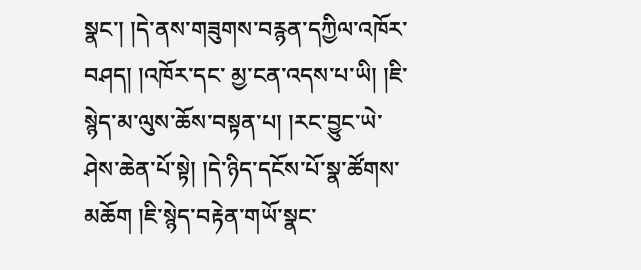སྣང་། །དེ་ནས་གཟུགས་བརྙན་དཀྱིལ་འཁོར་བཤད། །འཁོར་དང་ མྱ་ངན་འདས་པ་ཡི། །ཇི་སྙེད་མ་ལུས་ཆོས་བསྟན་པ། །རང་བྱུང་ཡེ་ཤེས་ཆེན་པོ་སྟེ། །དེ་ཉིད་དངོས་པོ་སྣ་ཚོགས་མཆོག །ཇི་སྙེད་བརྟེན་གཡོ་སྣང་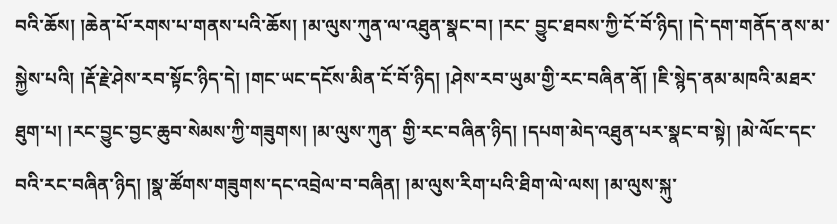བའི་ཆོས། །ཆེན་པོ་རགས་པ་གནས་པའི་ཆོས། །མ་ལུས་ཀུན་ལ་འཐུན་སྣང་བ། །རང་ བྱུང་ཐབས་ཀྱི་ངོ་བོ་ཉིད། །དེ་དག་གནོད་ནས་མ་སྐྱེས་པའི། །རྡོ་རྗེ་ཤེས་རབ་སྟོང་ཉིད་དེ། །གང་ཡང་དངོས་མིན་ངོ་བོ་ཉིད། །ཤེས་རབ་ཡུམ་གྱི་རང་བཞིན་ནོ། །ཇི་སྙེད་ནམ་མཁའི་མཐར་ཐུག་པ། །རང་བྱུང་བྱང་ཆུབ་སེམས་ཀྱི་གཟུགས། །མ་ལུས་ཀུན་ གྱི་རང་བཞིན་ཉིད། །དཔག་མེད་འཐུན་པར་སྣང་བ་སྟེ། །མེ་ལོང་དང་བའི་རང་བཞིན་ཉིད། །སྣ་ཚོགས་གཟུགས་དང་འབྲེལ་བ་བཞིན། །མ་ལུས་རིག་པའི་ཐིག་ལེ་ལས། །མ་ལུས་སྐུ་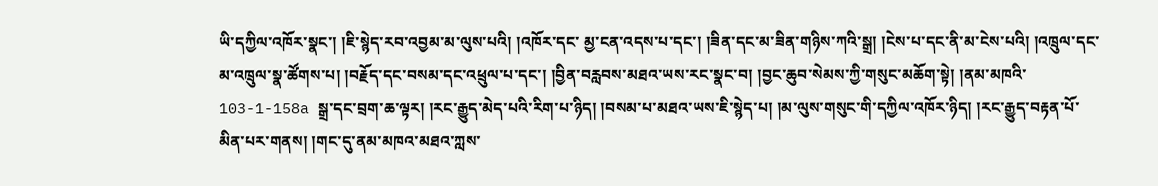ཡི་དཀྱིལ་འཁོར་སྣང་། །ཇི་སྙེད་རབ་འབྱམ་མ་ལུས་པའི། །འཁོར་དང་ མྱ་ངན་འདས་པ་དང་། །ཟིན་དང་མ་ཟིན་གཉིས་ཀའི་སྒྲ། །ངེས་པ་དང་ནི་མ་ངེས་པའི། །འཁྲུལ་དང་མ་འཁྲུལ་སྣ་ཚོགས་པ། །བརྗོད་དང་བསམ་དང་འཕྲུལ་པ་དང་། །བྱིན་བརླབས་མཐའ་ཡས་རང་སྣང་བ། །བྱང་ཆུབ་སེམས་ཀྱི་གསུང་མཆོག་སྟེ། །ནམ་མཁའི་ 103-1-158a སྒྲ་དང་བྲག་ཆ་ལྟར། །རང་རྒྱུད་མེད་པའི་རིག་པ་ཉིད། །བསམ་པ་མཐའ་ཡས་ཇི་སྙེད་པ། །མ་ལུས་གསུང་གི་དཀྱིལ་འཁོར་ཉིད། །རང་རྒྱུད་བརྟན་པོ་མིན་པར་གནས། །གང་དུ་ནམ་མཁའ་མཐའ་ཀླས་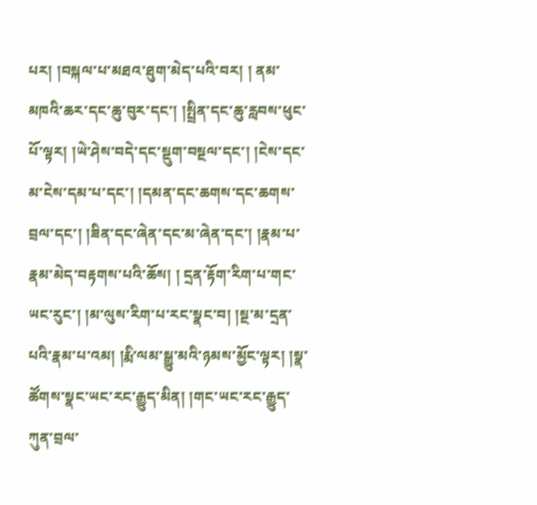པར། །བསྐལ་པ་མཐའ་ཐུག་མེད་པའི་བར། ། ནམ་མཁའི་ཆར་དང་ཆུ་བུར་དང་། །སྤྲིན་དང་ཆུ་རླབས་ཕུང་པོ་ལྟར། །ཡེ་ཤེས་བདེ་དང་སྡུག་བསྔལ་དང་། །ངེས་དང་མ་ངེས་དམ་པ་དང་། །དམན་དང་ཆགས་དང་ཆགས་བྲལ་དང་། །ཟིན་དང་ཞེན་དང་མ་ཞེན་དང་། །རྣམ་པ་རྣམ་མེད་བརྟགས་པའི་ཆོས། ། དྲན་རྟོག་རིག་པ་གང་ཡང་རུང་། །མ་ལུས་རིག་པ་རང་སྣང་བ། །སྔ་མ་དྲན་པའི་རྣམ་པ་འམ། །རྨི་ལམ་སྒྱུ་མའི་ཉམས་མྱོང་ལྟར། །སྣ་ཚོགས་སྣང་ཡང་རང་རྒྱུད་མིན། །གང་ཡང་རང་རྒྱུད་ཀུན་བྲལ་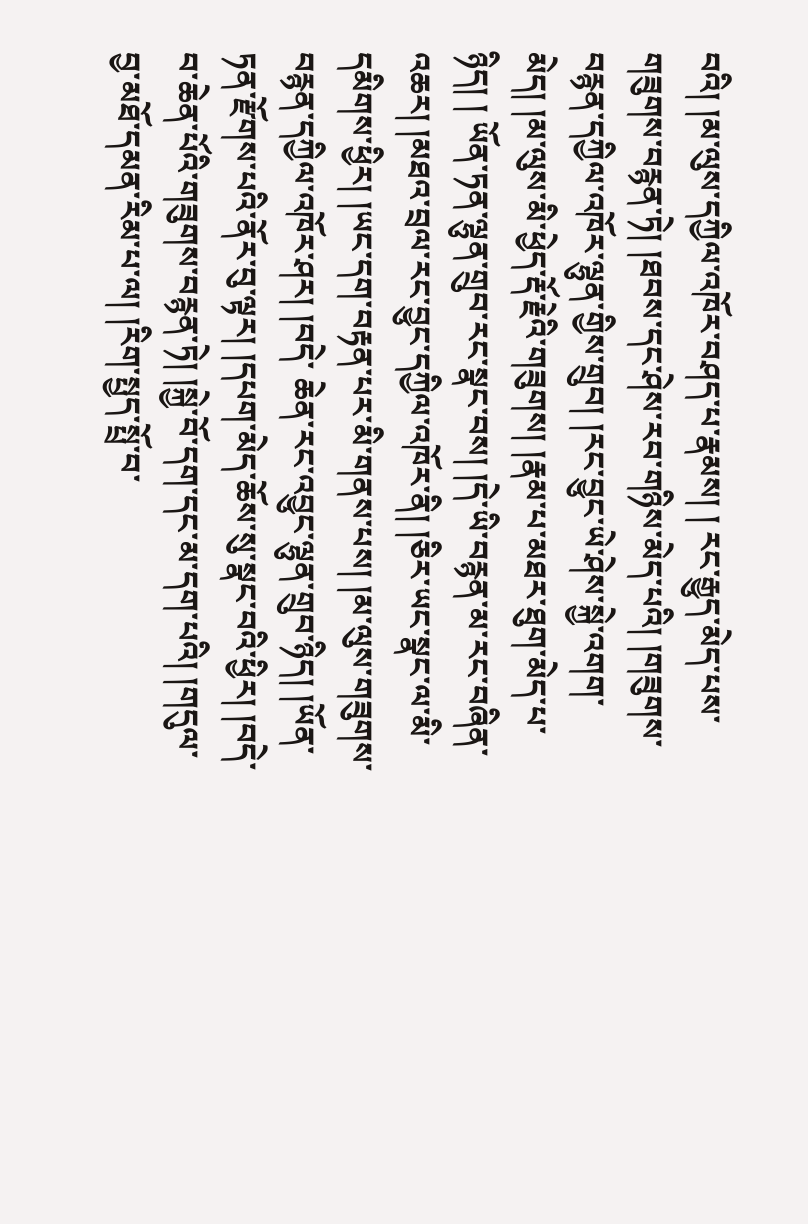བའི། །མ་ལུས་དཀྱིལ་འཁོར་བཤད་པ་རྣམས། ། རང་རྒྱུད་མེད་པས་གཟུགས་བརྙན་ཏེ། །ཐབས་དང་ཤེས་རབ་གཉིས་མེད་པའི། །གཟུགས་བརྙན་དཀྱིལ་འཁོར་ལྷུན་གྱིས་གྲུབ། །རང་བྱུང་ཡེ་ཤེས་སྐྱེ་འགག་མེད། །མ་ལུས་མི་ཕྱེད་རྡོ་རྗེའི་གཟུགས། །རྣམ་པ་མཐར་ཐུག་མེད་པ་ཉིད། ། ཡོན་ཏན་ལྷུན་གྲུབ་རང་སྣང་བས། །དེ་ཡི་བརྙན་མ་རང་བཞིན་འཆར། །མཐའ་བྲལ་རང་བྱུང་དཀྱིལ་འཁོར་ནི། །ཅིར་ཡང་སྣང་ལ་མི་དམིགས་ཕྱིར། །ཡང་དག་བརྟན་པར་མི་གནས་པས། །མ་ལུས་གཟུགས་བརྙན་དཀྱིལ་འཁོར་ཤར། །བདེ་ ཆེན་རང་འབྱུང་ལྷུན་གྲུབ་ཉིད། །ཡོན་ཏན་རྫོགས་པའི་ནོར་བུ་ལྟར། །དཔག་མེད་ཆོས་སུ་སྣང་བའི་ཕྱིར། །བདེ་བ་ཆེན་པོའི་གཟུགས་བརྙན་ཏེ། །སྐྱེ་བོ་དག་དང་མ་དག་པའི། །གདུལ་བྱ་མཐོ་དམན་རིམ་པ་ལ། །རིག་སྤྱད་སྤྲོ་བ་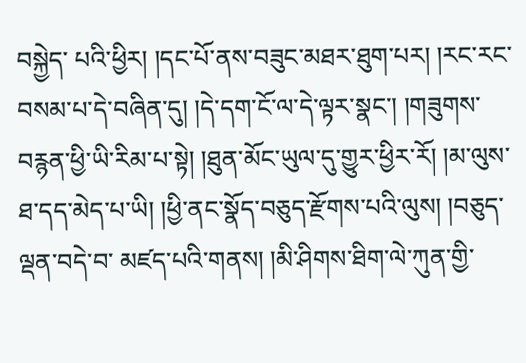བསྐྱེད་ པའི་ཕྱིར། །དང་པོ་ནས་བཟུང་མཐར་ཐུག་པར། །རང་རང་བསམ་པ་དེ་བཞིན་དུ། །དེ་དག་ངོ་ལ་དེ་ལྟར་སྣང་། །གཟུགས་བརྙན་ཕྱི་ཡི་རིམ་པ་སྟེ། །ཐུན་མོང་ཡུལ་དུ་གྱུར་ཕྱིར་རོ། །མ་ལུས་ཐ་དད་མེད་པ་ཡི། །ཕྱི་ནང་སྣོད་བཅུད་རྫོགས་པའི་ལུས། །བཅུད་ལྡན་བདེ་བ་ མཛད་པའི་གནས། །མི་ཤིགས་ཐིག་ལེ་ཀུན་གྱི་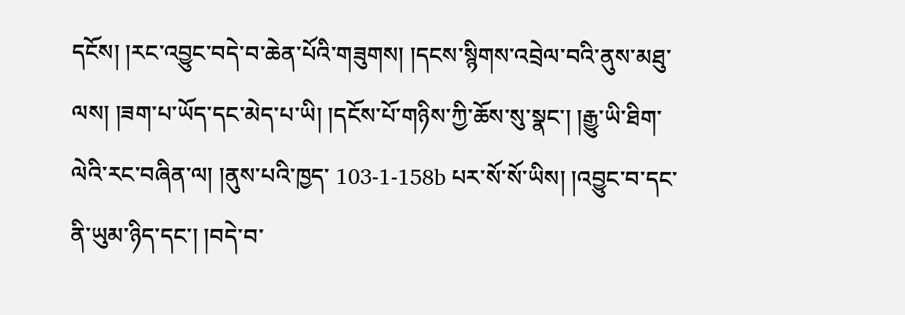དངོས། །རང་འབྱུང་བདེ་བ་ཆེན་པོའི་གཟུགས། །དངས་སྙིགས་འབྲེལ་བའི་ནུས་མཐུ་ལས། །ཟག་པ་ཡོད་དང་མེད་པ་ཡི། །དངོས་པོ་གཉིས་ཀྱི་ཆོས་སུ་སྣང་། །རྒྱུ་ཡི་ཐིག་ལེའི་རང་བཞིན་ལ། །ནུས་པའི་ཁྱད་ 103-1-158b པར་སོ་སོ་ཡིས། །འབྱུང་བ་དང་ནི་ཡུམ་ཉིད་དང་། །བདེ་བ་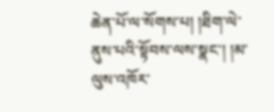ཆེན་པོ་ལ་སོགས་པ། །ཐིག་ལེ་ནུས་པའི་སྟོབས་ལས་སྣང་། །མ་ལུས་འཁོར་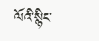ལོའི་སྙིང་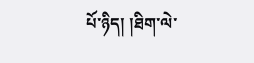པོ་ཉིད། །ཐིག་ལེ་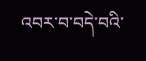འབར་བ་བདེ་བའི་